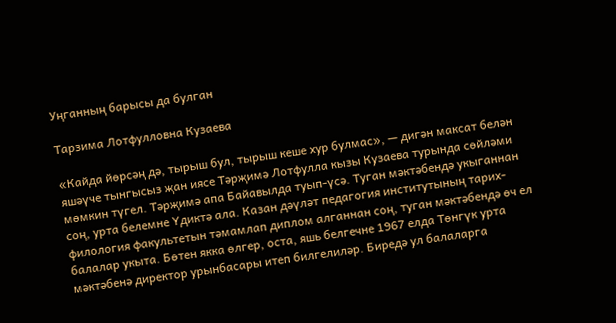Уңганның барысы да булган

Тарзима Лотфулловна Кузаева

«Кайда йөрсәң дә, тырыш бул, тырыш кеше хур булмас», — дигән максат белән яшәүче тынгысыз җан иясе Тәрҗимә Лотфулла кызы Кузаева турында сөйләми мөмкин түгел. Тәрҗимә апа Байавылда туып-үсә. Туган мәктәбендә укыганнан соң, урта белемне Үдиктә ала. Казан дәүләт педагогия институтының тарих-филология факультетын тәмамлап диплом алганнан соң, туган мәктәбендә өч ел балалар укыта. Бөтен якка өлгер, оста, яшь белгечне 1967 елда Төнгүк урта мәктәбенә директор урынбасары итеп билгелиләр. Биредә ул балаларга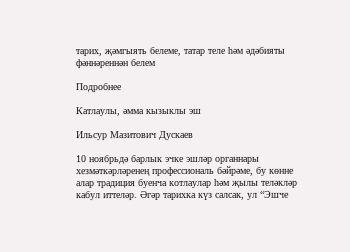тарих, җәмгыять белеме, татар теле һәм әдәбияты фәннәреннән белем

Подробнее

Катлаулы, әмма кызыклы эш

Ильсур Мазитович Дускаев

10 ноябрьдә барлык эчке эшләр органнары хезмәткәрләренең профессиональ бәйрәме, бу көнне алар традиция буенча котлаулар hәм җылы теләкләр кабул иттеләр. Әгәр тарихка күз салсак, ул “Эшче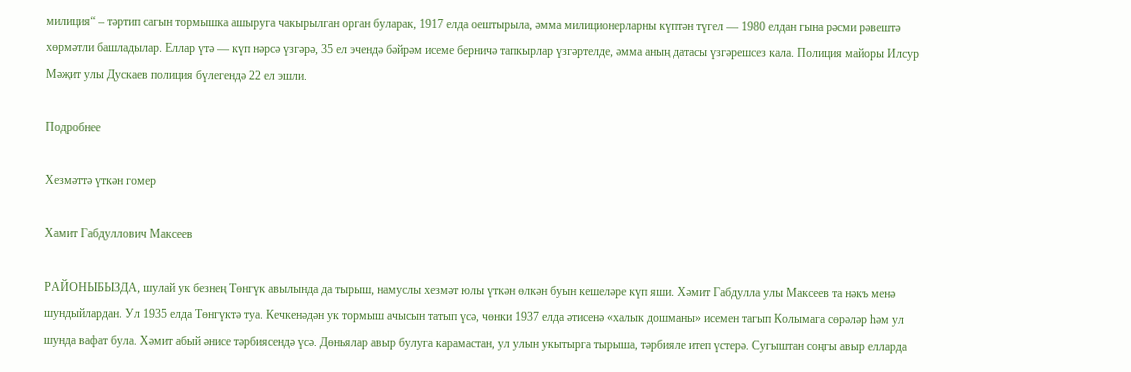милиция“ – тәртип сагын тормышка ашыруга чакырылган орган буларак, 1917 елда оештырыла, әмма милиционерларны күптән түгел — 1980 елдан гына рәсми рәвештә хөрмәтли башладылар. Еллар үтә — күп нәрсә үзгәрә, 35 ел эчендә бәйрәм исеме берничә тапкырлар үзгәртелде, әмма аның датасы үзгәрешсез кала. Полиция майоры Илсур Мәҗит улы Дускаев полиция бүлегендә 22 ел эшли.

Подробнее

Хезмәттә үткән гомер

Хамит Габдуллович Максеев

РАЙОНЫБЫЗДА, шулай ук безнең Төнгүк авылында да тырыш, намуслы хезмәт юлы үткән өлкән буын кешеләре күп яши. Хәмит Габдулла улы Максеев та нәкъ менә шундыйлардан. Ул 1935 елда Төнгүктә туа. Кечкенәдән ук тормыш ачысын татып үсә, чөнки 1937 елда әтисенә «халык дошманы» исемен тагып Колымага сөрәләр һәм ул шунда вафат була. Хәмит абый әнисе тәрбиясендә үсә. Дөньялар авыр булуга карамастан, ул улын укытырга тырыша, тәрбияле итеп үстерә. Сугыштан соңгы авыр елларда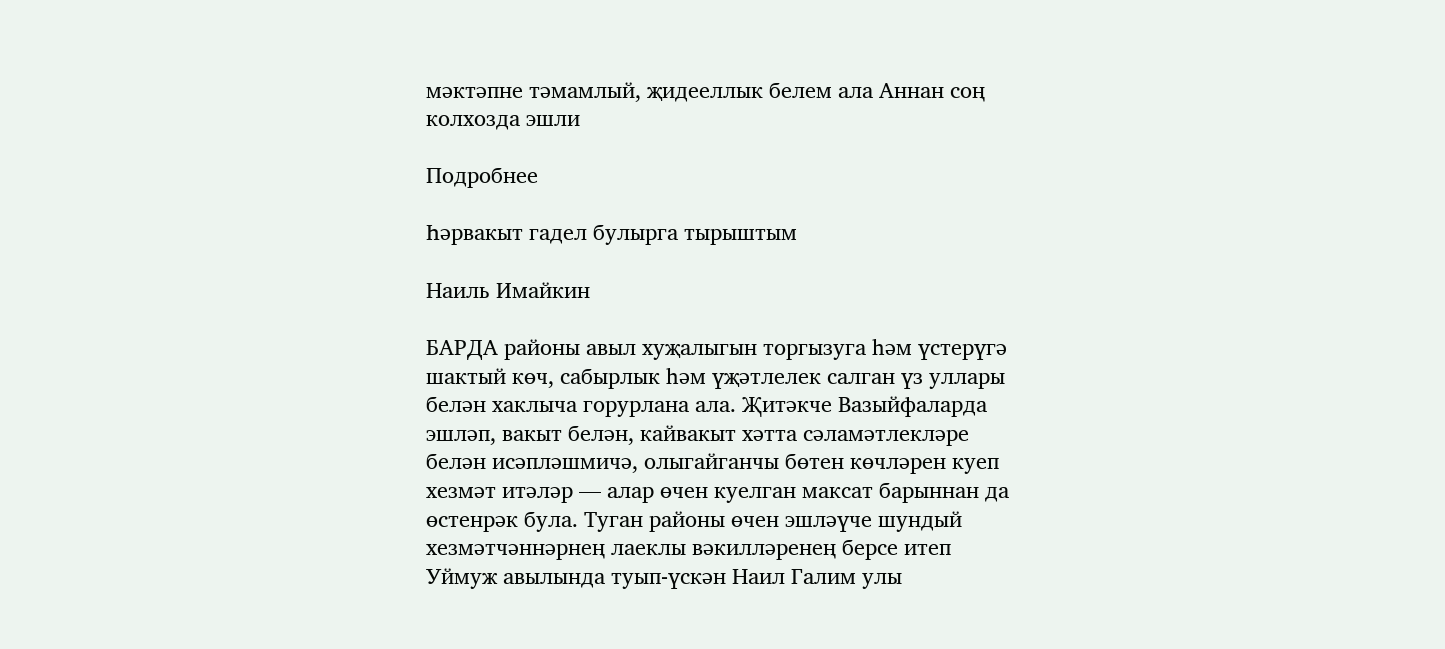мәктәпне тәмамлый, җидееллык белем ала Аннан соң колхозда эшли

Подробнее

Һәрвакыт гадел булырга тырыштым

Наиль Имайкин

БАРДА районы авыл хуҗалыгын торгызуга һәм үстерүгә шактый көч, сабырлык һәм үҗәтлелек салган үз уллары белән хаклыча горурлана ала. Җитәкче Вазыйфаларда эшләп, вакыт белән, кайвакыт хәтта сәламәтлекләре белән исәпләшмичә, олыгайганчы бөтен көчләрен куеп хезмәт итәләр — алар өчен куелган максат барыннан да өстенрәк була. Туган районы өчен эшләүче шундый хезмәтчәннәрнең лаеклы вәкилләренең берсе итеп Уймуж авылында туып-үскән Наил Галим улы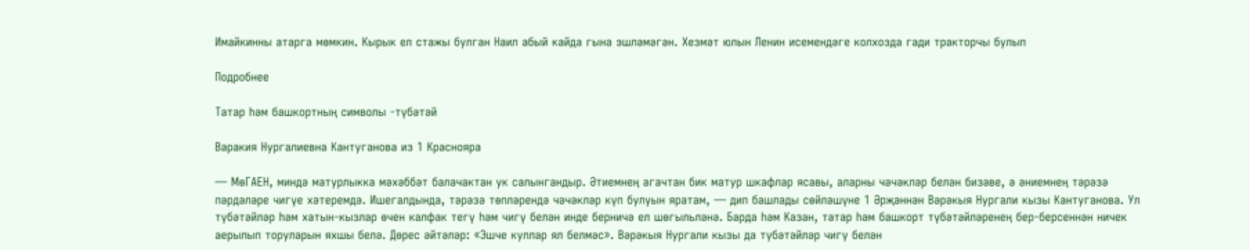Имайкинны атарга мөмкин. Кырык ел стажы булган Наил абый кайда гына эшләмәгән. Хезмәт юлын Ленин исемендәге колхозда гади тракторчы булып

Подробнее

Татар һәм башкортның символы -түбәтәй

Варакия Нургалиевна Кантуганова из 1 Краснояра

— МөГАЕН, миндә матурлыкка мәхәббәт балачактан ук салынгандыр. Әтиемнең агачтан бик матур шкафлар ясавы, аларны чәчәкләр белән бизәве, ә әниемнең тәрәзә пәрдәләре чигүе хәтеремдә. Ишегалдында, тәрәзә төпләрендә чәчәкләр күп булуын яратам, — дип башлады сөйләшүне 1 Әрҗәннән Вәрәкыя Нургали кызы Кантуганова. Ул түбәтәйләр һәм хатын-кызлар өчен калфак тегү һәм чигү белән инде берничә ел шөгыльләнә. Барда һәм Казан, татар һәм башкорт түбәтәйләренең бер-берсеннән ничек аерылып торуларын яхшы белә. Дөрес әйтәләр: «Эшче куллар ял белмәс». Вәрәкыя Нургали кызы да түбәтәйләр чигү белән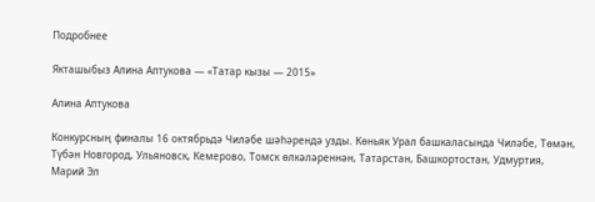Подробнее

Якташыбыз Алина Аптукова — «Татар кызы — 2015»

Алина Аптукова

Конкурсның финалы 16 октябрьдә Чиләбе шәһәрендә узды. Көньяк Урал башкаласында Чиләбе, Төмән, Түбән Новгород, Ульяновск, Кемерово, Томск өлкәләреннән, Татарстан, Башкортостан, Удмуртия, Марий Эл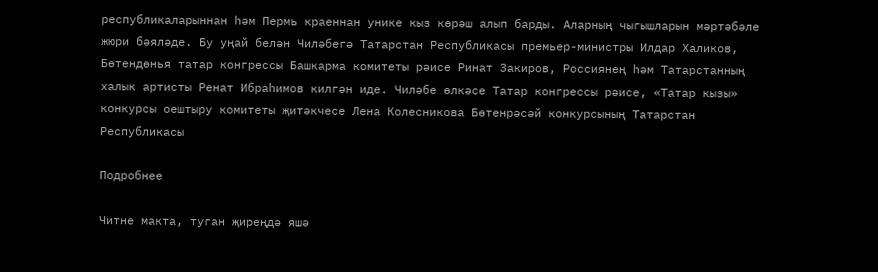республикаларыннан һәм Пермь краеннан унике кыз көрәш алып барды. Аларның чыгышларын мәртәбәле жюри бәяләде. Бу уңай белән Чиләбегә Татарстан Республикасы премьер-министры Илдар Халиков, Бөтендөнья татар конгрессы Башкарма комитеты рәисе Ринат Закиров, Россиянең һәм Татарстанның халык артисты Ренат Ибраһимов килгән иде. Чиләбе өлкәсе Татар конгрессы рәисе, «Татар кызы» конкурсы оештыру комитеты җитәкчесе Лена Колесникова Бөтенрәсәй конкурсының Татарстан Республикасы

Подробнее

Читне макта, туган җиреңдә яшә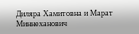Диляра Хамитовна и Марат Миннеханович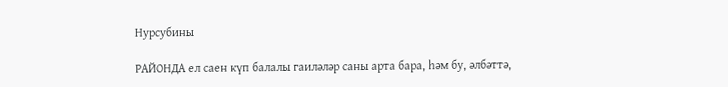Нурсубины

РАЙОНДА ел саен күп балалы гаиләләр саны арта бара, һәм бу, әлбәттә,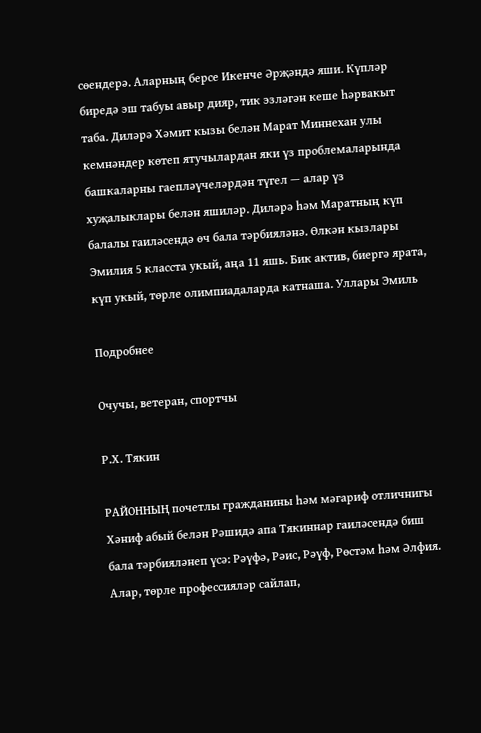сөендерә. Аларның берсе Икенче Әрҗәндә яши. Күпләр биредә эш табуы авыр дияр, тик эзләгән кеше һәрвакыт таба. Диләрә Хәмит кызы белән Марат Миннехан улы кемнәндер көтеп ятучылардан яки үз проблемаларында башкаларны гаепләүчеләрдән түгел — алар үз хуҗалыклары белән яшиләр. Диләрә һәм Маратның күп балалы гаиләсендә өч бала тәрбияләнә. Өлкән кызлары Эмилия 5 класста укый, аңа 11 яшь. Бик актив, биергә ярата, күп укый, төрле олимпиадаларда катнаша. Уллары Эмиль

Подробнее

Очучы, ветеран, спортчы

Р.Х. Тякин

РАЙОННЫҢ почетлы гражданины һәм мәгариф отличнигы Хәниф абый белән Рәшидә апа Тякиннар гаиләсендә биш бала тәрбияләнеп үсә: Рәүфә, Рәис, Рәүф, Рөстәм һәм Әлфия. Алар, төрле профессияләр сайлап,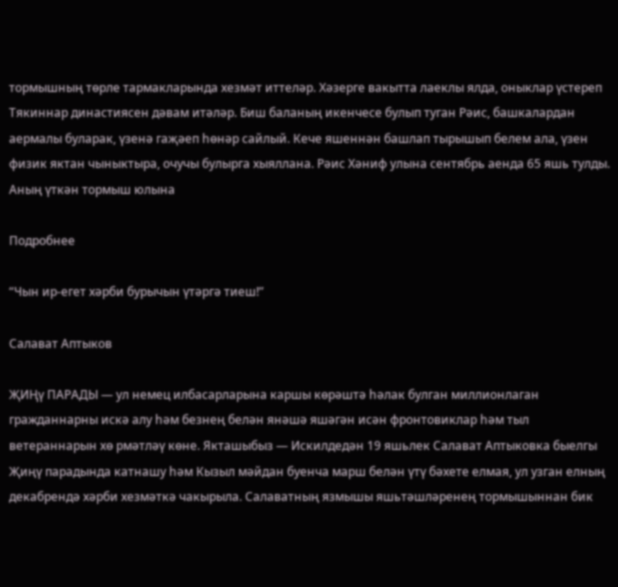тормышның төрле тармакларында хезмәт иттеләр. Хәзерге вакытта лаеклы ялда, оныклар үстереп Тякиннар династиясен дәвам итәләр. Биш баланың икенчесе булып туган Рәис, башкалардан аермалы буларак, үзенә гаҗәеп һөнәр сайлый. Кече яшеннән башлап тырышып белем ала, үзен физик яктан чыныктыра, очучы булырга хыяллана. Рәис Хәниф улына сентябрь аенда 65 яшь тулды. Аның үткән тормыш юлына

Подробнее

“Чын ир-егет хәрби бурычын үтәргә тиеш!”

Салават Аптыков

ҖИҢү ПАРАДЫ — ул немец илбасарларына каршы көрәштә һәлак булган миллионлаган гражданнарны искә алу һәм безнең белән янәшә яшәгән исән фронтовиклар һәм тыл ветераннарын хө рмәтләү көне. Якташыбыз — Искилдедән 19 яшьлек Салават Аптыковка быелгы Җиңү парадында катнашу һәм Кызыл мәйдан буенча марш белән үтү бәхете елмая, ул узган елның декабрендә хәрби хезмәткә чакырыла. Салаватның язмышы яшьтәшләренең тормышыннан бик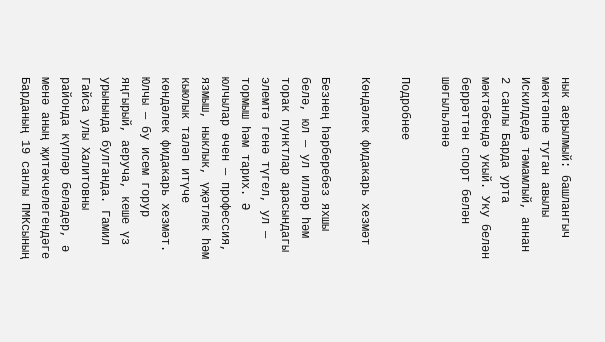нык аерылмый: башлангыч мәктәпне туган авылы Искилдедә тәмамлый, аннан 2 санлы Барда урта мәктәбендә укый. Уку белән беррәттән спорт белән шөгыльләнә

Подробнее

Көндәлек фидакарь хезмәт

Безнең һәрберебез яхшы белә, юл — ул илләр һәм торак пунктлар арасындагы элемтә генә түгел, ул — тормыш һәм тарих. Ә юлчылар өчен — профессия, язмыш, ныклык, үҗәтлек һәм кыюлык таләп итүче көндәлек фидакарь хезмәт. Юлчы — бу исем горур яңгырый, аеруча, кеше үз урынында булганда. Гамил Гайса улы Халитовны районда күпләр беләдер, ә менә аның җитәкчелегендәге Барданың 19 санлы ПМКсының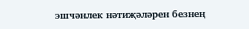эшчәнлек нәтиҗәләрен безнең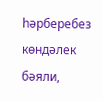һәрберебез көндәлек бәяли,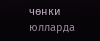чөнки юлларда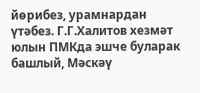йөрибез, урамнардан үтәбез. Г.Г.Халитов хезмәт юлын ПМКда эшче буларак башлый, Мәскәү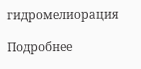гидромелиорация

Подробнее